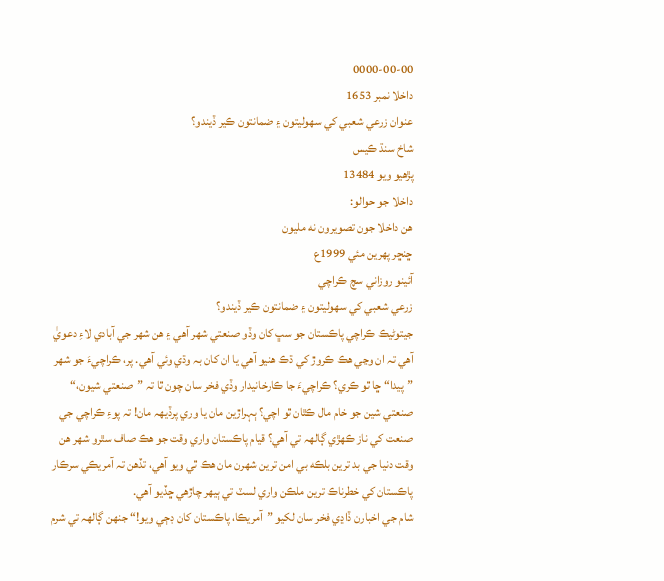0000-00-00
داخلا نمبر 1653
عنوان زرعي شعبي کي سهوليتون ۽ ضمانتون ڪير ڏيندو؟
شاخ سنڌ ڪيس
پڙهيو ويو 13484
داخلا جو حوالو:
هن داخلا جون تصويرون نه مليون
ڇنڇر پھرين مئي 1999ع
آئينو روزاني سچ ڪراچي
زرعي شعبي کي سهوليتون ۽ ضمانتون ڪير ڏيندو؟
جيتوڻيڪ ڪراچي پاڪستان جو سڀ کان وڏو صنعتي شهر آهي ۽ هن شهر جي آبادي لاءِ دعويٰ آهي تہ ان وڃي هڪ ڪروڙ کي ڌڪ هنيو آهي يا ان کان بہ وڌي وئي آهي. پر، ڪراچيءَ جو شهر ”پيدا“ ڇا ٿو ڪري؟ ڪراچيءَ جا ڪارخانيدار وڏي فخر سان چون ٿا تہ ”صنعتي شيون،“ صنعتي شين جو خام مال ڪٿان ٿو اچي؟ ٻہراڙين مان يا وري پرڏيھہ مان! تہ پوءِ ڪراچي جي صنعت کي ناز ڪھڙي ڳالھہ تي آهي؟ قيام پاڪستان واري وقت جو هڪ صاف سٿرو شهر هن وقت دنيا جي بد ترين بلڪه بي امن ترين شهرن مان هڪ ٿي ويو آهي، تڏهن تہ آمريڪي سرڪار پاڪستان کي خطرناڪ ترين ملڪن واري لسٽ تي ٻيھر چاڙهي ڇڏيو آهي.
شام جي اخبارن ڏاڍي فخر سان لکيو ”آمريڪا، پاڪستان کان ڊڄي ويو!“ جنھن ڳالھہ تي شرم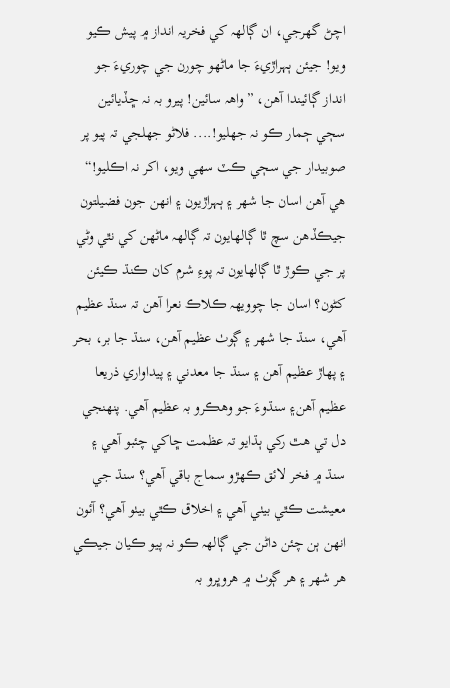اچڻ گهرجي، ان ڳالھہ کي فخريہ انداز ۾ پيش ڪيو ويو! جيئن ٻہراڙيءَ جا ماڻهو چورن جي چوريءَ جو انداز ڳائيندا آهن، ”واھہ سائين! پيرو بہ نہ ڇڏيائين سڄي ڄمار ڪو نہ جهليو!.... فلاڻو جهلجي تہ پيو پر صوبيدار جي سڄي ڪٽ سهي ويو، اکر نہ اڪليو!“ هي آهن اسان جا شهر ۽ ٻہراڙيون ۽ انھن جون فضيلتون
جيڪڏهن سچ ٿا ڳالهايون تہ ڳالھہ ماڻهن کي نٿي وڻي پر جي ڪوڙ ٿا ڳالهايون تہ پوءِ شرم کان ڪنڌ ڪيئن کڻون؟ اسان جا چوويھہ ڪلاڪ نعرا آهن تہ سنڌ عظيم آهي، سنڌ جا شهر ۽ ڳوٺ عظيم آهن، سنڌ جا بر، بحر ۽ پھاڙ عظيم آهن ۽ سنڌ جا معدني ۽ پيداواري ذريعا عظيم آهن۽ سنڌوءَ جو وهڪرو بہ عظيم آهي. پنھنجي دل تي هٿ رکي ٻڌايو تہ عظمت ڇاکي چئبو آهي ۽ سنڌ ۾ فخر لائق ڪھڙو سماج باقي آهي؟ سنڌ جي معيشت ڪٿي بيٺي آهي ۽ اخلاق ڪٿي بيٺو آهي؟ آئون انھن ٻن چئن داڻن جي ڳالھہ ڪو نہ پيو ڪيان جيڪي هر شهر ۽ هر ڳوٺ ۾ هروڀرو بہ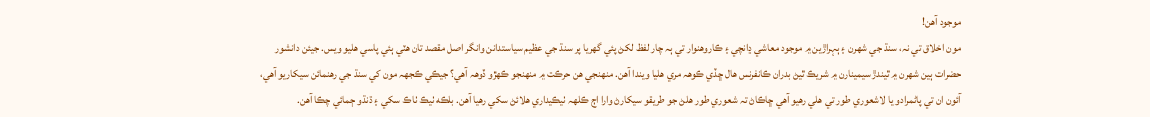موجود آهن!
مون اخلاق تي نہ، سنڌ جي شهرن ۽ ٻہراڙين ۾ موجود معاشي ڍانچي ۽ ڪاروهنوار تي ٻہ چار لفظ لکڻ پئي گهريا پر سنڌ جي عظيم سياستدانن وانگر اصل مقصد تان هٽي ٻئي پاسي هليو ويس. جيئن دانشور حضرات ٻين شهرن ۾ ٿيندڙ سيمينارن ۾ شريڪ ٿيڻ بدران ڪانفرنس هال ڇڏي ڪوھہ مري هليا ويندا آهن. منھنجي هن حرڪت ۾ منھنجو ڪھڙو ڏوھہ آهي؟ جيڪي ڪجھہ مون کي سنڌ جي رهنمائن سيکاريو آهي، آئون ان تي پاڻمرادو يا لاشعوري طور تي هلي رهيو آهي ڇاڪاڻ تہ شعوري طور هلڻ جو طريقو سيکارڻ وارا اڄ ڪلھہ ٺيڪيداري هلائڻ سکي رهيا آهن. بلڪه ٺيڪ ٺاڪ سکي ۽ ڌنڌو ڄمائي چڪا آهن.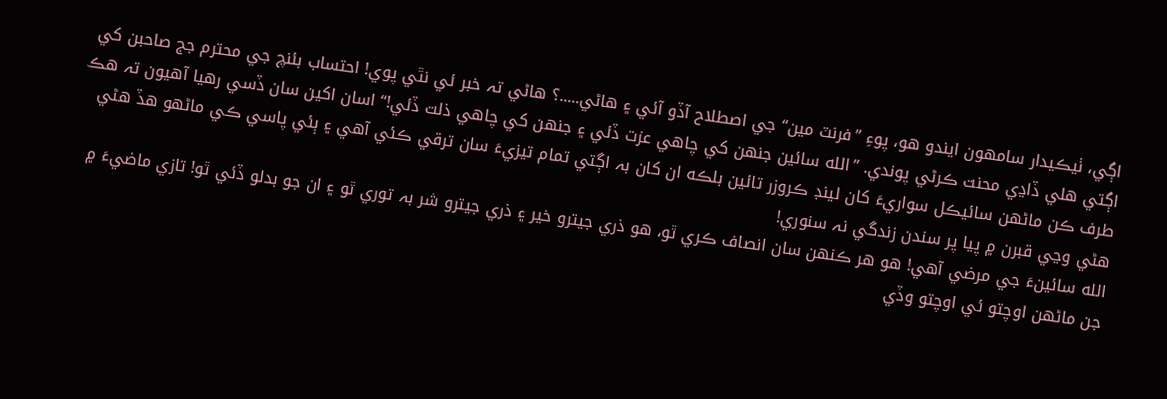اڳي، ٺيڪيدار سامهون ايندو هو، پوءِ ”فرنٽ مين“ جي اصطلاح آڏو آئي ۽ هاڻي.....؟ هاڻي تہ خبر ئي نٿي پوي! احتساب بئنچ جي محترم جج صاحبن کي اڳتي هلي ڏاڍي محنت ڪرڻي پوندي. ”الله سائين جنھن کي چاهي عزت ڏئي ۽ جنھن کي چاهي ذلت ڏئي!“ اسان اکين سان ڏسي رهيا آهيون تہ هڪ طرف ڪن ماڻهن سائيڪل سواريءَ کان لينڊ ڪروزر تائين بلڪه ان کان بہ اڳتي تمام تيزيءَ سان ترقي ڪئي آهي ۽ ٻئي پاسي ڪي ماڻهو هڏ هڻي هڻي وڃي قبرن ۾ پيا پر سندن زندگي نہ سنوري!
الله سائينءَ جي مرضي آهي! هو هر ڪنھن سان انصاف ڪري ٿو، هو ذري جيترو خير ۽ ذري جيترو شر بہ توري ٿو ۽ ان جو بدلو ڏئي ٿو! تازي ماضيءَ ۾ جن ماڻهن اوچتو ئي اوچتو وڏي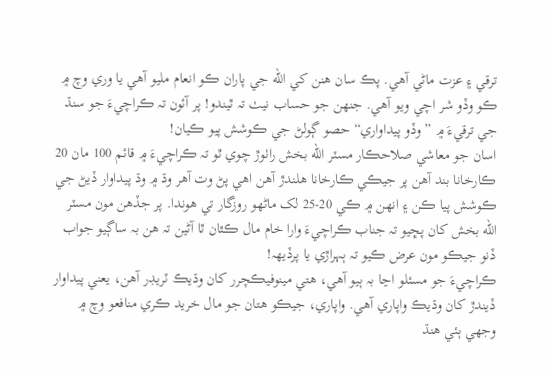ترقي ۽ عزت ماڻي آهي. پڪ سان هنن کي الله جي پاران ڪو انعام مليو آهي يا وري وچ ۾ ڪو وڏو شر اچي ويو آهي. جنھن جو حساب نيٺ تہ ٿيندو! پر آئون تہ ڪراچيءَ جو سنڌ جي ترقيءَ ۾ ”وڏو پيداواري“ حصو ڳولڻ جي ڪوشش پيو ڪيان!
اسان جو معاشي صلاحڪار مسٽر الله بخش راٺوڙ چوي ٿو تہ ڪراچيءَ ۾ قائم 100 مان 20 ڪارخانا بند آهن پر جيڪي ڪارخانا هلندڙ آهن اهي پڻ وت آهر وڌ ۾ وڌ پيداوار ڏيڻ جي ڪوشش پيا ڪن ۽ انھن ۾ ڪي 20-25 لک ماڻهو روزگار تي هوندا. پر جڏهن مون مسٽر الله بخش کان پڇيو تہ جناب ڪراچيءَ وارا خام مال ڪٿان ٿا آڻين تہ هن بہ ساڳيو جواب ڏنو جيڪو مون عرض ڪيو تہ ٻہراڙي يا پرڏيھہ!
ڪراچيءَ جو مسئلو اڃا بہ ٻيو آهي، هتي مينوفيڪچرر کان وڌيڪ ٽريڊر آهن، يعني پيداوار ڏيندڙ کان وڌيڪ واپاري آهي. واپاري، جيڪو هتان جو مال خريد ڪري منافعو وچ ۾ وجهي ٻئي هنڌ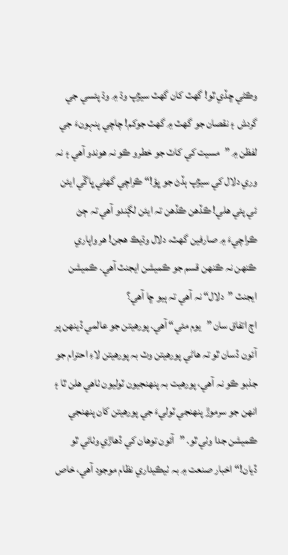وڪڻي ڇڏي ٿو! گهٽ کان گهٽ سيڙپ وڌ ۾ وڌ پئسي جي گردش ۽ نقصان جو گهٽ ۾ گهٽ جوکم! چاچي پنہونءَ جي لفظن ۾ ”مسيت کي کاٽ جو خطرو ڪو نہ هوندو آهي ۽ نہ وري دلال کي سيڙپ ٻڏڻ جو ڀؤ!“ ڪراچي گهڻي ڀاڱي ايئن ئي پئي هلي! ڪڏهن ڪڏهن تہ ايئن لڳندو آهي تہ ڄڻ ڪراچيءَ ۾ صارفين گهٽ، دلال وڌيڪ هجن! هر واپاري ڪنھن نہ ڪنھن قسم جو ڪميشن ايجنٽ آهي. ڪميشن ايجنٽ ”دلال“ نہ آهي تہ ٻيو ڇا آهي؟
اڄ اتفاق سان ”يوم مئي“ آهي. پورهيتن جو عالمي ڏينھن پر آئون ڏسان ٿو تہ هاڻي پورهيتن وٽ بہ پورهيتن لاءِ احترام جو جذبو ڪو نہ آهي، پورهيت بہ پنھنجيون ٽوليون ٺاهي هلن ٿا ۽ انھن جو سرموڙ پنھنجي ٽوليءَ جي پورهيتن کان پنھنجي ڪميشن جدا وٺي ٿو. ”آئون توهان کي ڏهاڙي وٺائي ٿو ڏيان!“ اخبار صنعت ۾ بہ ٺيڪيداري نظام موجود آهي، خاص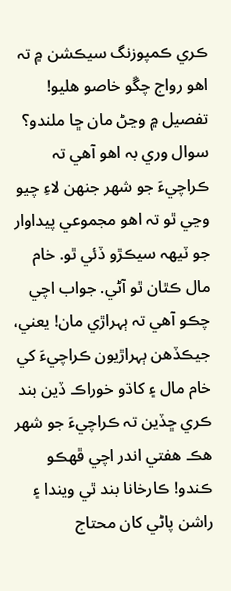ڪري ڪمپوزنگ سيڪشن ۾ تہ اهو رواج چڱو خاصو هليو! تفصيل ۾ وڃڻ مان ڇا ملندو؟
سوال وري بہ اهو آهي تہ ڪراچيءَ جو شهر جنھن لاءِ چيو وڃي ٿو تہ اهو مجموعي پيداوار جو ٽيھہ سيڪڙو ڏئي ٿو. خام مال ڪٿان ٿو آڻي. جواب اچي چڪو آهي تہ ٻہراڙي مان! يعني، جيڪڏهن ٻہراڙيون ڪراچيءَ کي خام مال ۽ کاڌو خوراڪ ڏين بند ڪري ڇڏين تہ ڪراچيءَ جو شهر هڪ هفتي اندر اچي ڦهڪو ڪندو! ڪارخانا بند ٿي ويندا ۽ راشن پاڻي کان محتاج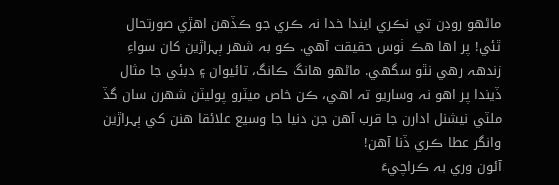ماڻهو روڊن تي نڪري ايندا خدا نہ ڪري جو ڪڏهن اهڙي صورتحال ٿئي! پر اها هڪ ٺوس حقيقت آهي. ڪو بہ شهر ٻہراڙين کان سواءِ زندھہ رهي نٿو سگهي. ماڻهو هانگ ڪانگ، تائيوان ۽ دبئي جا مثال ڏيندا پر اهو نہ وساريو تہ اهي، ڪن خاص ميٽرو پوليٽن شهرن سان گڏ ملٽي نيشنل ادارن جا قرب آهن جن دنيا جا وسيع علائقا هنن کي ٻہراڙين وانگر عطا ڪري ڏنا آهن!
آئون وري بہ ڪراچيءَ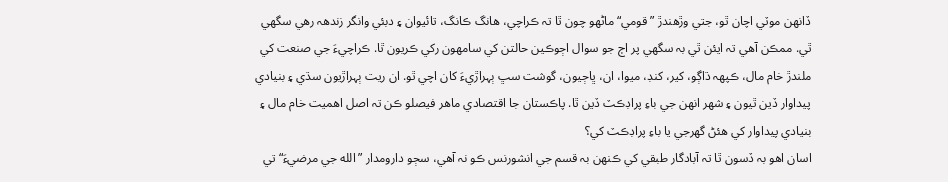ڏانھن موٽي اچان ٿو، جتي وڙهندڙ ”قومي“ ماڻهو چون ٿا تہ ڪراچي، هانگ ڪانگ، تائيوان ۽ دبئي وانگر زندھہ رهي سگهي ٿي. ممڪن آهي تہ ايئن ٿي بہ سگهي پر اڄ جو سوال اڄوڪين حالتن کي سامهون رکي ڪريون ٿا. ڪراچيءَ جي صنعت کي ملندڙ خام مال، ڪپھہ ڌاڳو، کير، کنڊ، ميوا، ان، ڀاڄيون، گوشت سڀ ٻہراڙيءَ کان اچي ٿو. ان ريت ٻہراڙيون سڌي ۽ بنيادي پيداوار ڏين ٿيون ۽ شهر انھن جي باءِ پراڊڪٽ ڏين ٿا. پاڪستان جا اقتصادي ماهر فيصلو ڪن تہ اصل اهميت خام مال ۽ بنيادي پيداوار کي هئڻ گهرجي يا باءِ پراڊڪٽ کي؟
اسان اهو بہ ڏسون ٿا تہ آبادگار طبقي کي ڪنھن بہ قسم جي انشورنس ڪو نہ آهي، سڄو دارومدار ”الله جي مرضيءَ“ تي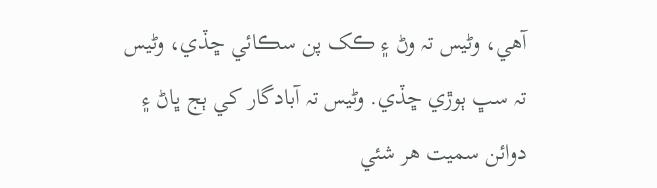آهي، وڻيس تہ وڻ ۽ ڪک پن سڪائي ڇڏي، وڻيس تہ سڀ ٻوڙي ڇڏي. وڻيس تہ آبادگار کي ٻج ڀاڻ ۽ دوائن سميت هر شئي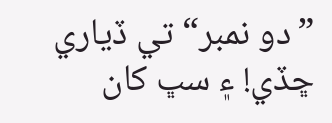”دو نمبر“ تي ڏياري ڇڏي! ۽ سڀ کان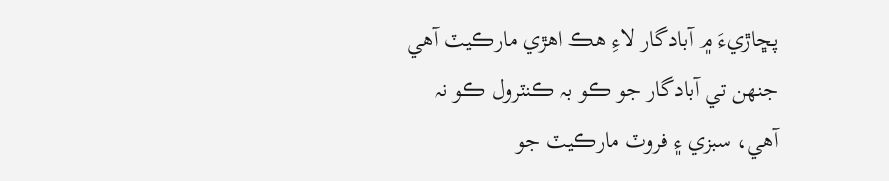پڇاڙيءَ ۾ آبادگار لاءِ هڪ اهڙي مارڪيٽ آهي جنھن تي آبادگار جو ڪو بہ ڪنٽرول ڪو نہ آهي، سبزي ۽ فروٽ مارڪيٽ جو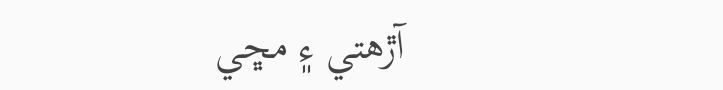آڙهتي ۽ مڇي